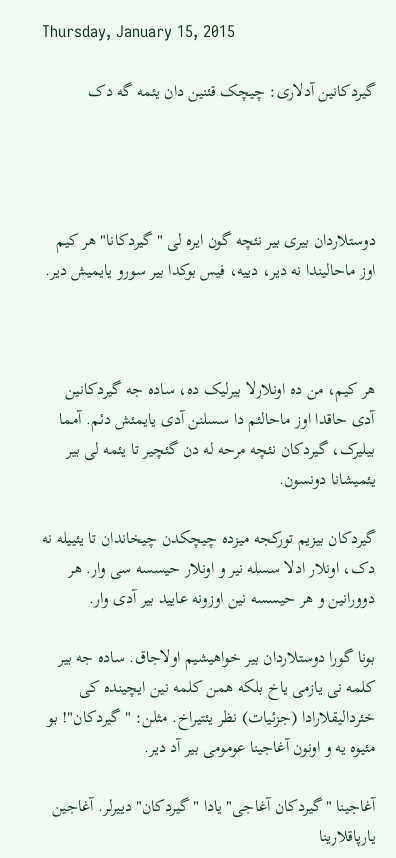Thursday, January 15, 2015

گیردکانین آدلاری: چیچک قئنین دان یئمه گه دک




دوستلاردان بیری بیر نئچه گون ایره لی "گیردکانا" هر کیم اوز ماحالیندا نه دیر، دییه، فیس بوکدا بیر سورو یایمیش دیر.



هر کیم، من ده اونلارلا بیرلیک ده، ساده جه گیردکانین آدی حاقدا اوز ماحالئم دا سسلنن آدی یایمئش دئم. آمما بیلیرک، گیردکان نئچه مرحه له دن گئچیر تا یئمه لی بیر یئمیشانا دونسون.

گیردکان بیزیم تورکجه میزده چیچکدن چیخاندان تا یئییله نه دک، اونلار ادلا سسله نیر و اونلار حیسسه سی وار. هر دوورانین و هر حیسسه نین اوزونه عایید بیر آدی وار.

بونا گورا دوستلاردان بیر خواهیشیم اولاجاق. ساده جه بیر کلمه نی یازمی یاخ بلکه همن کلمه نین ایچینده کی خئردالیقلارادا (جزئیات) نظر یئتیراخ. مثلن: "گیردکان"! بو مئیوه یه و اونون آغاجینا عومومی بیر آد دیر.

آغاجینا "گیردکان آغاجی" یادا "گیردکان" دییرلر. آغاجین یارپاقلارینا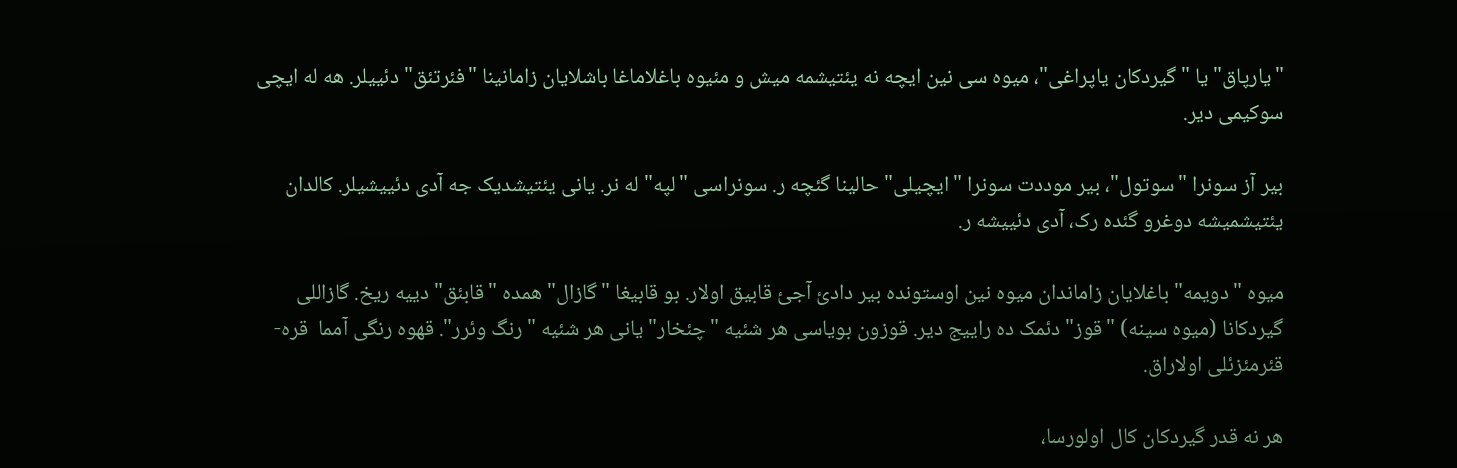"یارپاق" یا "گیردکان یاپراغی"، میوه سی نین ایچه نه یئتیشمه میش و مئیوه باغلاماغا باشلایان زامانینا "فئرتئق" دئییلر. هه له ایچی سوکیمی دیر.

بیر آز سونرا "سوتول"، بیر موددت سونرا "ایچیلی" حالینا گئچه ر. سونراسی "لپه" له نر. یانی یئتیشدیک جه آدی دئییشیلر. کالدان یئتیشمیشه دوغرو گئده رک، آدی دئییشه ر.

میوه "دویمه" باغلایان زاماندان میوه نین اوستونده بیر دادئ آجئ قابیق اولار. بو قابیغا "گازال" همده "قابئق" دییه ریخ. گازاللی گیردکانا (میوه سینه) "قوز" دئمک ده راییج دیر. قوزون بویاسی هر شئیه "چئخار" یانی هر شئیه "رنگ وئرر". قهوه رنگی آمما  قره-قئرمئزئلی اولاراق.

هر نه قدر گیردکان کال اولورسا،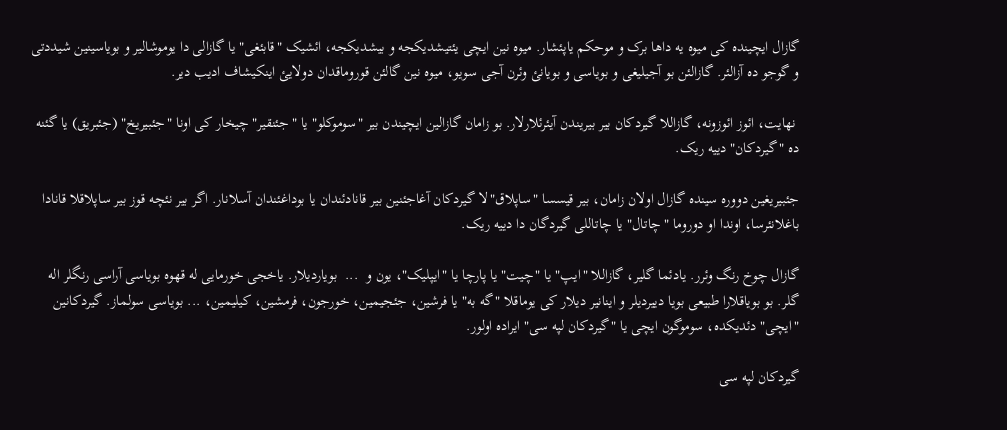گازال ایچینده کی میوه یه داها برک و موحکم یاپئشار. میوه نین ایچی یئتیشدیکجه و بیشدیکجه، ائشیک "قابئغی" یا گازالی دا یوموشالیر و بویاسینین شیددتی و گوجو ده آزالئر. گازالئن بو آجیلیغی و بویاسی و بویانئ وئرن آجی سویو، میوه نین گالئن قوروماقدان دولایئ اینکیشاف ادیب دیر.

 نهایت، ائوز ائوزونه، گازاللا گیردکان بیر بیریندن آیئرئلارلار. بو زامان گازالین ایچیندن بیر "سوموکلو" یا "جئنقیر" چیخار کی اونا "جئبیریخ" (جئبریق) یا گئنه ده "گیردکان" دییه ریک.

جئبیریغین دووره سینده گازال اولان زامان، بیر قیسسا "ساپلاق"لا گیردکان آغاجئنین بیر قانادئندان یا بوداغئندان آسلانار. اگر بیر نئچه قوز بیر ساپلاقلا قانادا باغلانئرسا، اوندا او دوروما "چاتال" یا چاتاللی گیردگان دا دییه ریک.

گازال چوخ رنگ وئرر. یادئما گلیر، گازاللا "ایپ" یا "چیت" یا پارچا یا "ایپلیک"، یون و  ...  بویاردیلار. یاخجی خورمایی له قهوه بویاسی آراسی رنگلر اله گلر. بو بویاقلارا طبیعی بویا دییردیلر و اینانیر دیلار کی یوماقلا "گه به" یا فرشین، جئجیمین، خورجون، فرمشین، کیلیمین، ... بویاسی سولماز. گیردکانین "ایچی" دئدیکده، سوموگون ایچی یا "گیردکان لپه سی" ایراده اولور.

گیردکان لپه سی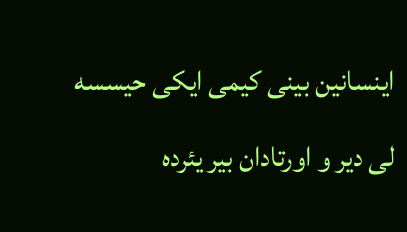اینسانین بینی کیمی ایکی حیسسه لی دیر و اورتادان بیر یئرده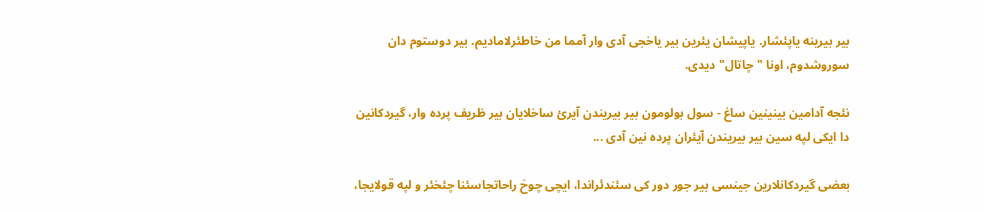بیر بیرینه یاپئشار. یاپیشان یئرین بیر یاخجی آدی وار آمما من خاطئرلامادیم. بیر دوستوم دان سوروشدوم، اونا "چاتال" دیدی.

نئجه آدامین بینینین ساغ - سول بولومون بیر بیریندن آیرئ ساخلایان بیر ظریف پرده وار، گیردکانین دا ایکی لپه سین بیر بیریندن آیئران پرده نین آدی ...

بعضی گیردکانلارین جینسی بیر جور دور کی سئندئراندا، ایچی چوخ راحاتجاسئنا چئخئر و لپه قولایجا،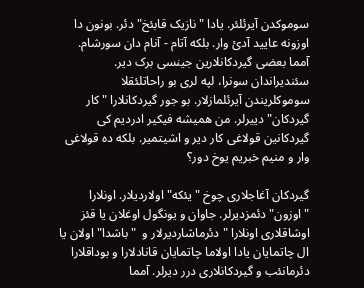سوموکدن آیرئلئر. یادا "نازیک قابئخ" دئر. بونون دا اوزونه عایید آدئ وار. بلکه آتام - آنام دان سورشام. آمما بعضی گیردکانلارین جینسی برک دیر. سئندیراندان سونرا، لپه لری بو راحاتلئقلا سوموکلریندن آیرئلمازلار. بو جور گیردکانلارا "کار گیردکان" دییرلر. من همیشه فیکیر ادردیم کی گیردکانین قولاغی کار دیر و اشیتمیر. بلکه ده قولاغی وار و منیم خبریم یوخ دور؟

گیردکان آغاجلاری چوخ "یئکه" اولاردیلار. اونلارا "اوزون" دئمزدیرلر. جاوان و یونگول اوغلان یا قئز اوشاقلاری اونلارا "دئرماشاردیرلار و  "باشدا" اولان یا ال چاتمایان یادا اولاما چاتمایان قانادلارا و بوداقلارا دئرمانئب و گیردکانلاری درر دیرلر. آمما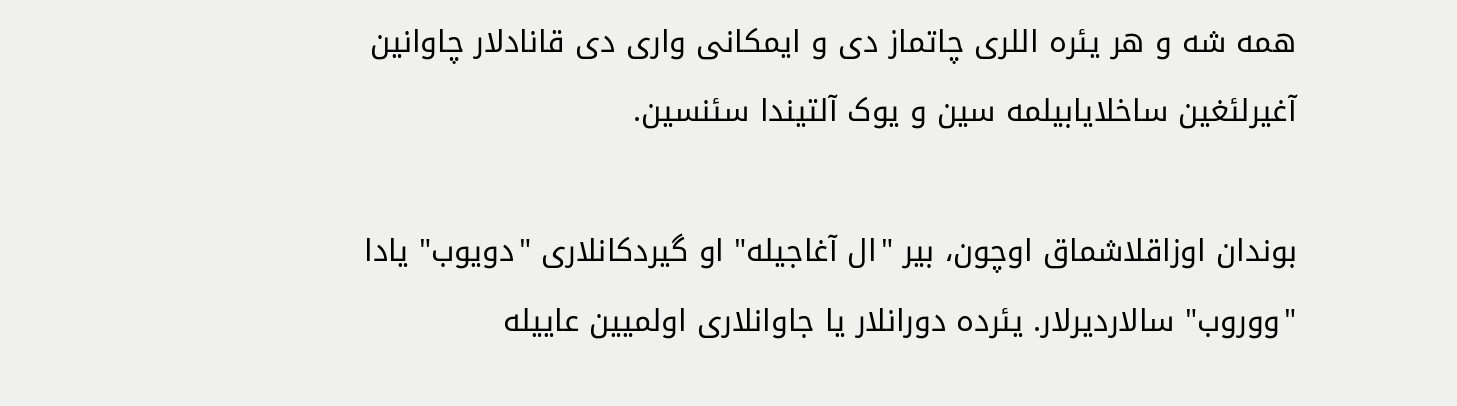همه شه و هر یئره اللری چاتماز دی و ایمکانی واری دی قانادلار چاوانین آغیرلئغین ساخلایابیلمه سین و یوک آلتیندا سئنسین.

بوندان اوزاقلاشماق اوچون، بیر "ال آغاجیله" او گیردکانلاری "دویوب" یادا "ووروب" سالاردیرلار. یئرده دورانلار یا جاوانلاری اولمیین عاییله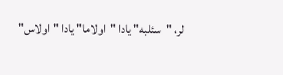لر، "سئلبه" یادا "اولاما" یادا "اولاس"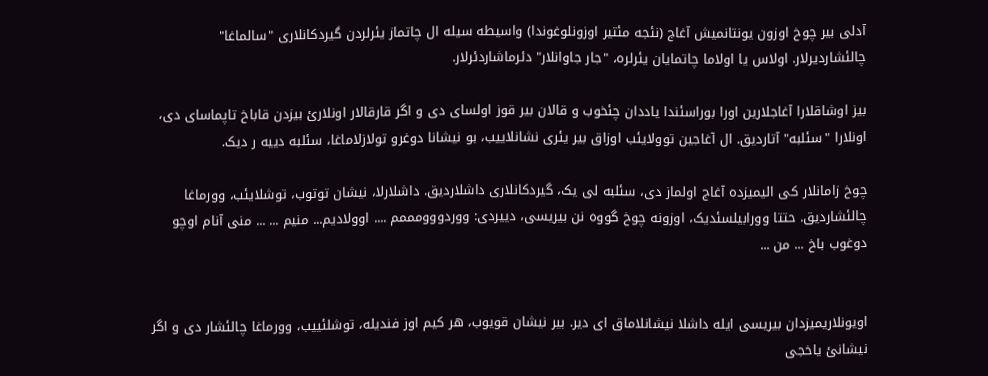آدلی بیر چوخ اوزون یونتانمیش آغاج (نئجه مئتیر اوزونلوغوندا) واسیطه سیله ال چاتماز یئرلردن گیردکانلاری "سالماغا" چالئشاردیرلار. اولاس یا اولاما چاتمایان یئرلره، "جار جاوانلار" دئرماشاردئرلار.

بیز اوشاقلارا آغاجلارین اورا بوراسئندا یاددان چئخوب و قالان بیر قوز اولسای دی و اگر قارقالار اونلارئ بیزدن قاباخ تاپماسای دی، اونلارا "سئلبه" آتاردیق. ال آغاجین توولایئب اوزاق بیر یئری نشانلاییب، بو نیشانا دوغرو تولازلاماغا، سئلبه دییه ر دیک.

چوخ زامانلار کی الیمیزده آغاج اولماز دی، سئلبه لی یک، گیردکانلاری داشلاردیق. داشلارلا، نیشان توتوب، توشلایئب، وورماغا چالئشاردیق. حتتا وورابیلسئدیک، اوزونه چوخ گووه نن بیریسی، دییردی: ووردووومممم .... اوولادیم... منیم ... ... منی آنام اوچو دوغوب باخ ... من ...


اویونلاریمیزدان بیریسی ایله داشلا نیشانلاماق ای دیر. بیر نیشان قویوب، هر کیم اوز فندیله، توشلئییب، وورماغا چالئشار دی و اگر نیشانئ یاخجی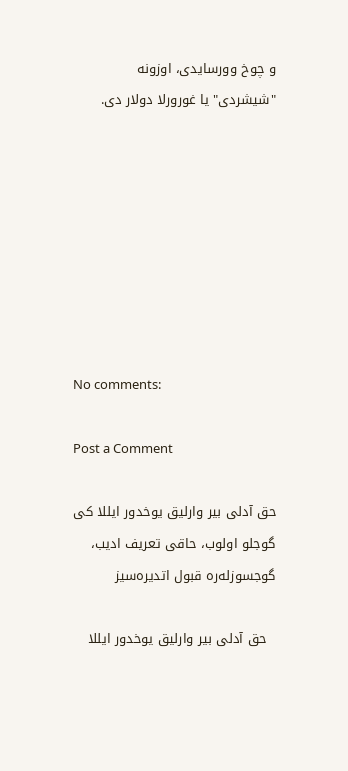و چوخ وورسایدی، اوزونه "شیشردی" یا غورورلا دولار دی.








No comments:

Post a Comment

حق آدلی بیر وارلیق یوخدور ایللا کی گوجلو اولوب، حاقی تعریف ادیب، گوجسوزله‌ره قبول اتدیره‌سیز

  حق آدلی بیر وارلیق یوخدور ایللا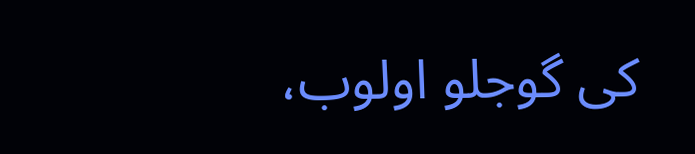کی گوجلو اولوب،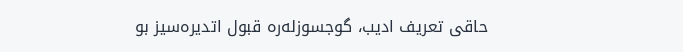حاقی تعریف ادیب، گوجسوزله‌ره قبول اتدیره‌سیز بو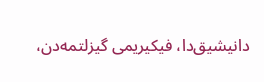دانیشیق‌دا، فیکیریمی گیزلتمه‌دن،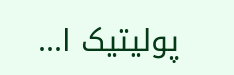پولیتیک ا...